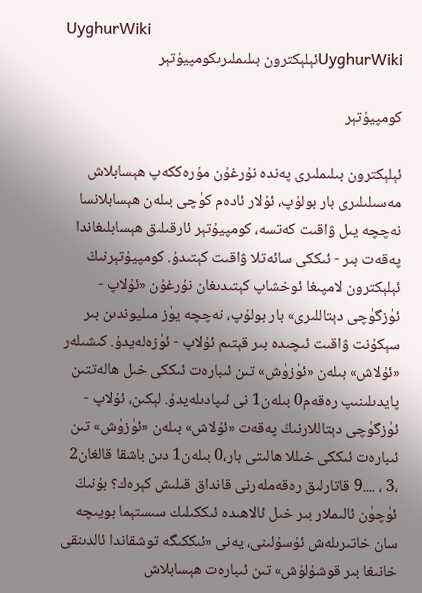UyghurWiki
UyghurWikiئېلېكترون بىلىملىرىكومپيۇتېر

كومپيۇتېر

ئېلېكترون بىلىملىرى پەندە نۇرغۇن مۇرەككەپ ھېسابلاش مەسىلىلىرى بار بولۇپ، ئۇلار ئادەم كۈچى بىلەن ھېسابلانسا نەچچە يىل ۋاقىت كەتسە، كومپيۇتېر ئارقىلىق ھېسابلىغاندا پەقەت بىر - ئىككى سائەتلا ۋاقىت كېتىدۇ. كومپيۇتېرنىڭ ئېلېكترون لامپىغا ئوخشاپ كېتىدىغان نۇرغۇن «ئۇلاپ - ئۈزگۈچى دېتاللىرى» بار بولۇپ، نەچچە يۈز مىليوندىن بىر سېكۇنت ۋاقىت ئىچىدە بىر قېتىم ئۇلاپ - ئۈزەلەيدۇ. كىشىلەر «ئۇلاش» بىلەن «ئۈزۈش» تىن ئىبارەت ئىككى خىل ھالەتتىن پايدىلىنىپ رەقەم0 بىلەن1 نى ئىپادىلەيدۇ. لېكىن، ئۇلاپ - ئۈزگۈچى دېتاللارنىڭ پەقەت «ئۇلاش» بىلەن «ئۈزۈش» تىن ئىبارەت ئىككى خىللا ھالىتى بار،0 بىلەن1 دىن باشقا قالغان2 ،3 ، ....9 قاتارلىق رەقەملەرنى قانداق قىلىش كېرەك؟ بۇنىڭ ئۈچۈن ئالىملار بىر خىل ئالاھىدە ئىككىلىك سىستېما بويىچە سان خاتىرىلەش ئۇسۇلىنى، يەنى «ئىككىگە توشقاندا ئالدىنقى خانىغا بىر قوشۇلۇش» تىن ئىبارەت ھېسابلاش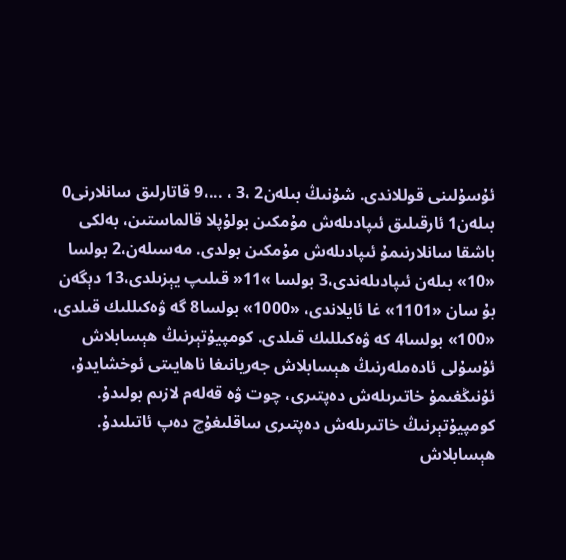ئۇسۇلىنى قوللاندى. شۇنىڭ بىلەن2 ،3 ، ...،9 قاتارلىق سانلارنى0 بىلەن1 ئارقىلىق ئىپادىلەش مۇمكىن بولۇپلا قالماستىن، بەلكى باشقا سانلارنىمۇ ئىپادىلەش مۇمكىن بولدى. مەسىلەن،2 بولسا «10» بىلەن ئىپادىلەندى،3 بولسا »11« قىلىپ يېزىلدى،13 دېگەن بۇ سان «1101» غا ئايلاندى، «1000» بولسا8 گە ۋەكىللىك قىلدى، «100» بولسا4 كە ۋەكىللىك قىلدى. كومپيۇتېرنىڭ ھېسابلاش ئۇسۇلى ئادەملەرنىڭ ھېسابلاش جەريانىغا ناھايىتى ئوخشايدۇ، ئۇنىڭغىمۇ خاتىرىلەش دەپتىرى، چوت ۋە قەلەم لازىم بولىدۇ. كومپيۇتېرنىڭ خاتىرىلەش دەپتىرى ساقلىغۇچ دەپ ئاتىلىدۇ. ھېسابلاش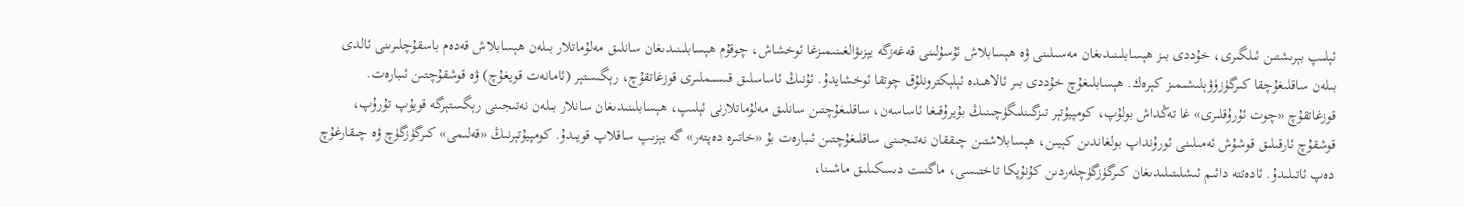ئېلىپ بېرىشتىن ئىلگىرى، خۇددى بىز ھېسابلىنىدىغان مەسىلىنى ۋە ھېسابلاش ئۇسۇلىنى قەغەزگە يېزىۋالغىنىمىزغا ئوخشاش، چوقۇم ھېسابلىنىدىغان سانلىق مەلۇماتلار بىلەن ھېسابلاش قەدەم باسقۇچلىرىنى ئالدى بىلەن ساقلىغۇچقا كىرگۈزۈۋېلىشىمىز كېرەك. ھېسابلىغۇچ خۇددى بىر ئالاھىدە ئېلېكترونلۇق چوتقا ئوخشايدۇ. ئۇنىڭ ئاساسلىق قىسىملىرى قوزغاتقۇچ، رېگىستېر (ئامانەت قويغۇچ) ۋە قوشقۇچتىن ئىبارەت. قوزغاتقۇچ «چوت ئۇرۇقلىرى» غا تەڭداش بولۇپ، كومپيۇتېر تىزگىنلىگۈچىنىڭ بۇيرۇقىغا ئاساسەن، ساقلىغۇچتىن سانلىق مەلۇماتلارنى ئېلىپ، ھېسابلىنىدىغان سانلار بىلەن نەتىجىنى رېگستېرگە قويۇپ تۇرۇپ، قوشقۇچ ئارقىلىق قوشۇش ئەمىلىنى ئورۇنداپ بولغاندىن كېيىن، ھېسابلاشتىن چىققان نەتىجىنى ساقلىغۇچتىن ئىبارەت بۇ «خاتىرە دەپتەر» گە يېزىپ ساقلاپ قويىدۇ. كومپيۇتېرنىڭ «قەلىمى» كىرگۈزگۈچ ۋە چىقارغۇچ دەپ ئاتىلىدۇ. ئادەتتە دائىم ئىشلىتىلىدىغان كىرگۈزگۈچلەردىن كۇنۇپكا تاختىسى، ماگنىت دىسكىلىق ماشىنا،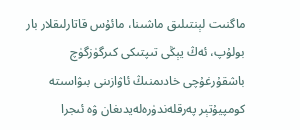ماگنىت لېنتىلىق ماشىنا، مائۇس قاتارلىقلار بار بولۇپ، ئەڭ يېڭى تىپتىكى كىرگۈزگۈچ باشقۇرغۇچى خادىمنىڭ ئاۋازىنى بىۋاسىتە كومپيۇتېر پەرقلەندۈرەلەيدىغان ۋە ئىجرا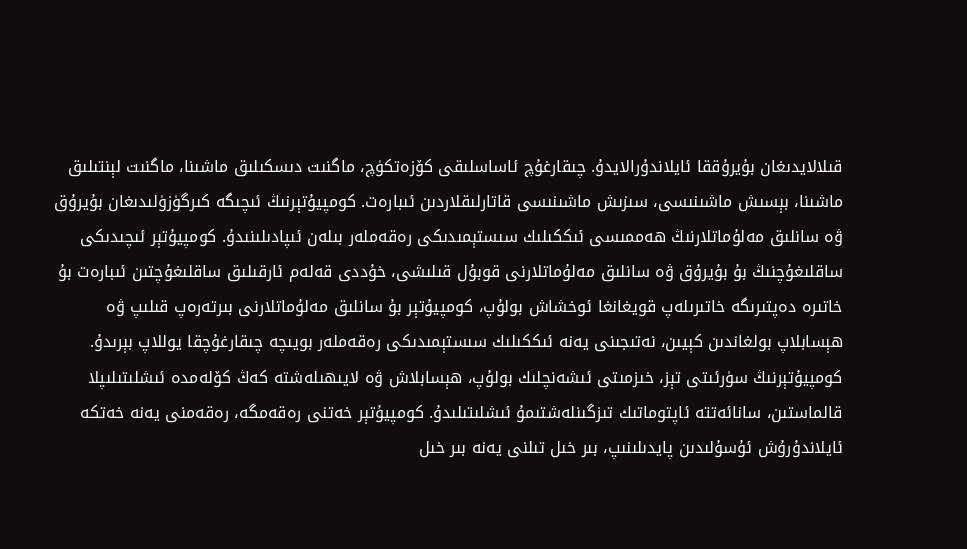قىلالايدىغان بۇيرۇققا ئايلاندۇرالايدۇ. چىقارغۇچ ئاساسلىقى كۆزەتكۈچ، ماگنىت دىسكىلىق ماشىنا، ماگنىت لېنتىلىق ماشىنا، بېسىش ماشىنىسى، سىزىش ماشىنىسى قاتارلىقلاردىن ئىبارەت. كومپيۇتېرنىڭ ئىچىگە كىرگۈزۈلىدىغان بۇيرۇق ۋە سانلىق مەلۇماتلارنىڭ ھەممىسى ئىككىلىك سىستېمىدىكى رەقەملەر بىلەن ئىپادىلىنىدۇ. كومپيۇتېر ئىچىدىكى ساقلىغۇچنىڭ بۇ بۇيرۇق ۋە سانلىق مەلۇماتلارنى قوبۇل قىلىشى، خۇددى قەلەم ئارقىلىق ساقلىغۇچتىن ئىبارەت بۇ خاتىرە دەپتىرىگە خاتىرىلەپ قويغانغا ئوخشاش بولۇپ، كومپيۇتېر بۇ سانلىق مەلۇماتلارنى بىرتەرەپ قىلىپ ۋە ھېسابلاپ بولغاندىن كېيىن، نەتىجىنى يەنە ئىككىلىك سىستېمىدىكى رەقەملەر بويىچە چىقارغۇچقا يوللاپ بېرىدۇ. كومپيۇتېرنىڭ سۈرئىتى تېز، خىزمىتى ئىشەنچلىك بولۇپ، ھېسابلاش ۋە لايىھىلەشتە كەڭ كۆلەمدە ئىشلىتىلىپلا قالماستىن، سانائەتتە ئاپتوماتىك تىزگىنلەشتىمۇ ئىشلىتىلىدۇ. كومپيۇتېر خەتنى رەقەمگە، رەقەمنى يەنە خەتكە ئايلاندۇرۇش ئۇسۇلىدىن پايدىلىنىپ، بىر خىل تىلنى يەنە بىر خىل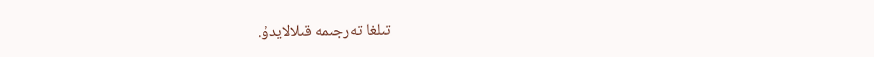تىلغا تەرجىمە قىلالايدۇ.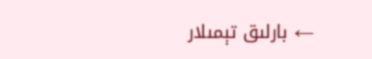← بارلىق تېمىلار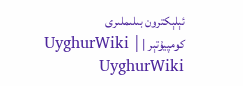ئېلېكترون بىلىملىرى
كومپيۇتېر | UyghurWiki | UyghurWiki